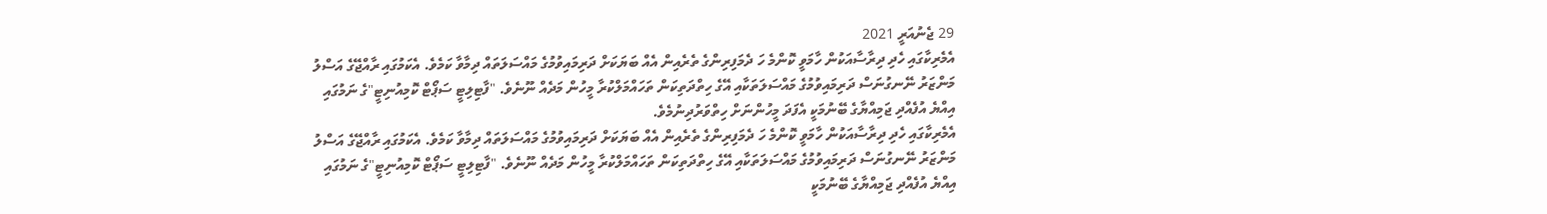29 ޖެނުއަރީ 2021
އެމެރިކާގައި ހެދި ދިރާސާއަކުން ހާމަވީ ކޮންމެ ހަ ދެމަފިރިންގެ ތެރެއިން އެއް ބަޔަކަށް ދަރިމައިވުމުގެ މައްސަލަތައް ދިމާވާ ކަމެވެ. އެކަމުގައި ރާއްޖޭގެ އަސްލު މަންޒަރު ނޭނގުނަސް ދަރިމައިވުމުގެ މައްސަލަތަކާއި އޭގެ ހިތްދަތިކަން ތަހައްމަލްކުރާ މީހުން މަދެއް ނޫނެވެ. "ފާޓިލިޓީ ސަޕޯޓް ކޮމިއުނިޓީ"ގެ ނަމުގައި އިއްޔެ އުފެއްދި ޖަމިއްޔާގެ ބޭނުމަކީ އެފަދަ މީހުންނަށް ހިތްވަރުދިނުމެވެ.
އެމެރިކާގައި ހެދި ދިރާސާއަކުން ހާމަވީ ކޮންމެ ހަ ދެމަފިރިންގެ ތެރެއިން އެއް ބަޔަކަށް ދަރިމައިވުމުގެ މައްސަލަތައް ދިމާވާ ކަމެވެ. އެކަމުގައި ރާއްޖޭގެ އަސްލު މަންޒަރު ނޭނގުނަސް ދަރިމައިވުމުގެ މައްސަލަތަކާއި އޭގެ ހިތްދަތިކަން ތަހައްމަލްކުރާ މީހުން މަދެއް ނޫނެވެ. "ފާޓިލިޓީ ސަޕޯޓް ކޮމިއުނިޓީ"ގެ ނަމުގައި އިއްޔެ އުފެއްދި ޖަމިއްޔާގެ ބޭނުމަކީ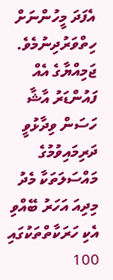އެފަދަ މީހުންނަށް ހިތްވަރުދިނުމެވެ.
ޖަމިއްޔާގެ އެއް ފައުންޑަރު އާޝާ ހަސަން ވިދާޅުވީ ދަރިމައިވުމުގެ މައްސަލަތަކާ މެދު މިދިއަ އަހަރު ބޭއްވި އެކި ހަރަކާތްތަކުގައި 100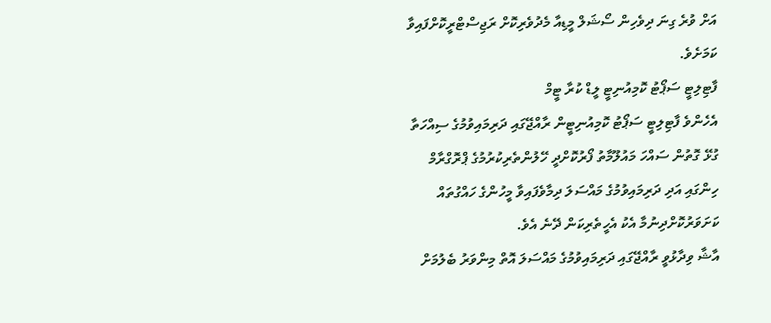އަށް ވުރެ ގިނަ ދިވެހިން ސޯޝަލް މީޑިއާ މެދުވެރިކޮށް ރަޖިސްޓްރީކޮށްފައިވާ ކަމަށެވެ.
ފާޓިލިޓީ ސަޕޯޓު ކޮމިއުނިޓީ ލީޑް ކުރާ ޓީމް
އެހެންވެ ފާޓިލިޓީ ސަޕޯޓު ކޮމިއުނިޓީން ރާއްޖޭގައި ދަރިމައިވުމުގެ ސިއްހަތާ ގުޅޭ ގޮތުން ސައްހަ މައުލޫމާތު ފޯރުކޮށްދީ ހޭލުންތެރިކުރުމުގެ ޕްރޮގްރާމް ހިންގައި އަދި ދަރިމައިވުމުގެ މައްސަލަ ދިމާވެފައިވާ މީހުންގެ ހައްގުތައް ކަށަވަރުކޮށްދިނުމާ އެކު އެހީތެރިކަން ދޭނެ އެވެ.
އާޝާ ވިދާޅުވީ ރާއްޖޭގައި ދަރިމައިވުމުގެ މައްސަލަ އޮތް މިންވަރު ބެލުމަށް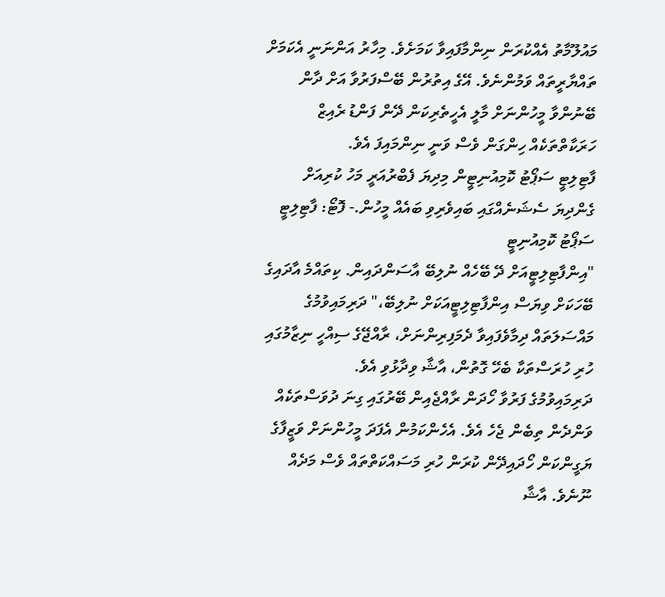މައުލޫމާތު އެއްކުރަން ނިންމާފައިވާ ކަމަށެވެ. މިހާރު އަންނަނީ އެކަމަށް ތައްޔާރީތައް ވަމުންނެވެ. އޭގެ އިތުރުން ބޭސްފަރުވާ އަށް ދާން ބޭނުންވާ މީހުންނަށް މާލީ އެހީތެރިކަން ދޭން ފަންޑު ރެއިޒް ހަރަކާތްތަކެއް ހިންގަން ވެސް ވަނީ ނިންމައިފަ އެވެ.
ފާޓިލިޓީ ސަޕޯޓު ކޮމިއުނިޓީން މިދިޔަ ފެބްރުއަރީ މަހު ކުރިއަށް ގެންދިޔަ ސެޝަނެއްގައި ބައިވެރިވި ބައެއް މީހުން.- ފޮޓޯ: ފާޓިލިޓީ ސަޕޯޓު ކޮމިއުނިޓީ
"އިންފާޓިލިޓީއަށް ދޭ ބޭހެއް ނުލިބޭ އާސަންދައިން. ކިތައްމެ އާދައިގެ ބޭހަކަށް ވިޔަސް އިންފާޓިލިޓީއަކަށް ނުލިބޭ،" ދަރިމައިވުމުގެ މައްސަލަތައް ދިމާވެފައިވާ ދެމަފިރިންނަށް، ރާއްޖޭގެ ސިއްހީ ނިޒާމުގައި ހުރި ހުރަސްތަކާ ބެހޭ ގޮތުން، އާޝާ ވިދާޅުވި އެވެ.
ދަރިމައިވުމުގެ ފަރުވާ ހޯދަން ރާއްޖެއިން ބޭރުގައި ގިނަ ދުވަސްތަކެއް ވަންދެން ތިބެން ޖެހެ އެވެ. އެހެންކަމުން އެފަދަ މީހުންނަށް ވަޒީފާގެ ޔަގީންކަން ހޯދައިދޭން ކުރަން ހުރި މަސައްކަތްތައް ވެސް މަދެއް ނޫނެވެ. އާޝާ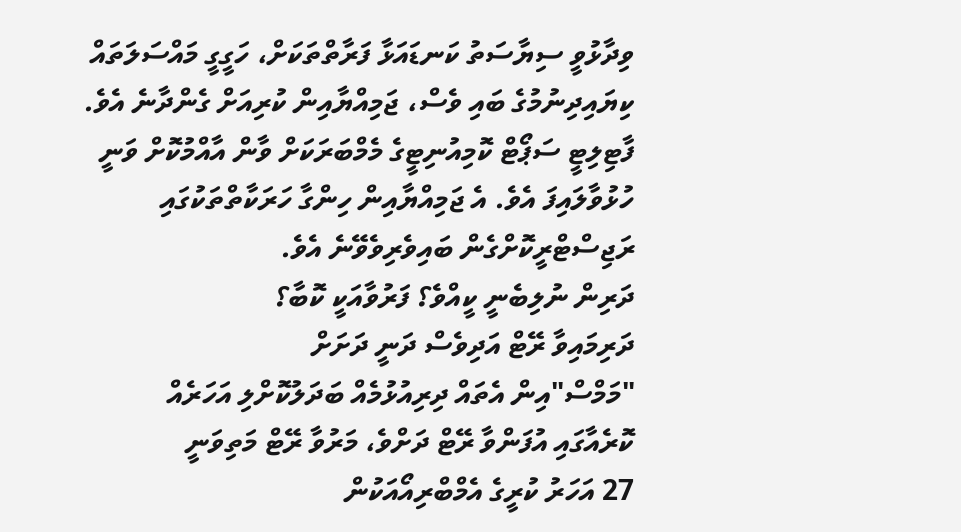ވިދާޅުވީ ސިޔާސަތު ކަނޑައަޅާ ފަރާތްތަކަށް، ހަގީގީ މައްސަލަތައް ކިޔައިދިނުމުގެ ބައި ވެސް، ޖަމިއްޔާއިން ކުރިއަށް ގެންދާނެ އެވެ.
ފާޓިލިޓީ ސަޕޯޓް ކޮމިއުނިޓީގެ މެމްބަރަކަށް ވާން އާއްމުކޮށް ވަނީ ހުޅުވާލައިފަ އެވެ. އެ ޖަމިއްޔާއިން ހިންގާ ހަރަކާތްތަކުގައި ރަޖިސްޓްރީކޮށްގެން ބައިވެރިވެވޭނެ އެވެ.
ދަރިން ނުލިބެނީ ކީއްވެ؟ ފަރުވާއަކީ ކޮބާ؟
ދަރިމައިވާ ރޭޓް އަދިވެސް ދަނީ ދަށަށް
"މަމްސް"އިން އެތައް ދިރިއުޅުމެއް ބަދަލުކޮށްލި އަހަރެއް
ކޮރެއާގައި އުފަންވާ ރޭޓް ދަށްވެ، މަރުވާ ރޭޓް މަތިވަނީ
27 އަހަރު ކުރީގެ އެމްބްރިއޯއަކުން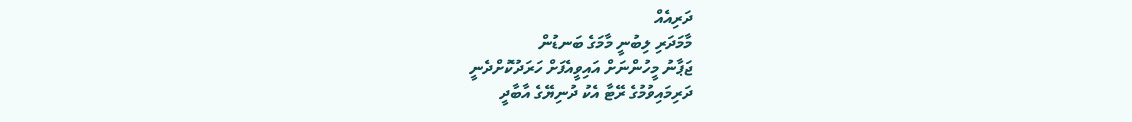ދަރިއެއް
މާމަދަރި ލިބުނީ މާމަގެ ބަނޑުން
ޖަޕާނު މީހުންނަށް އައިވީއެފަށް ހަރަދުކޮށްދެނީ
ދަރިމައިވުމުގެ ރޭޓާ އެކު ދުނިޔޭގެ އާބާދީ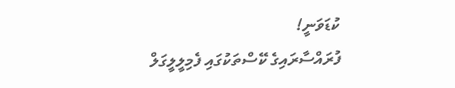ކުޑަވަނީ!
ފުރައްސާރައިގެ ކޭސްތަކުގައި ފެމިލީލީގަލް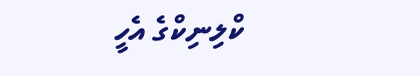ކްލިނިކްގެ އެހީ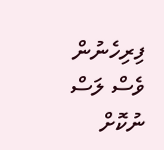ފިރިހެނުން ވެސް ލަސް ނުކޮށް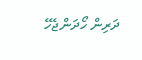ދަރިން ހޯދަންޖެހޭ